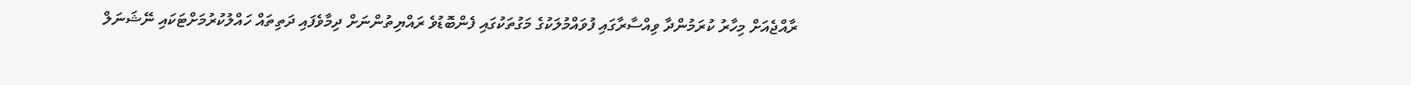ރާއްޖެއަށް މިހާރު ކުރަމުންދާ ވިއްސާރާގައި ފުވައްމުލަކުގެ މަގުތަކުގައި ފެންބޮޑުވެ ރައްޔިތުންނަށް ދިމާވެފައި ދަތިތައް ހައްލުކުރުމަށްޓަކައި ނޭޝަނަލް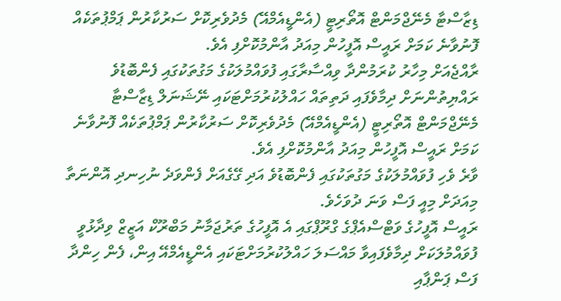ޑިޒާސްޓާ މެނޭޖްމަންޓް އޮތޯރިޓީ (އެންޑީއެމްއޭ) މެދުވެރިކޮށް ސަރުކާރުން ޕަމްޕުތަކެއް ފޮނުވާނެ ކަމަށް ރައީސް އޮފީހުން މިއަދު އާންމުކޮށްފި އެވެ.
ރާއްޖެއަށް މިހާރު ކުރަމުންދާ ވިއްސާރާގައި ފުވައްމުލަކުގެ މަގުތަކުގައި ފެންބޮޑުވެ ރައްޔިތުންނަށް ދިމާވެފައި ދަތިތައް ހައްލުކުރުމަށްޓަކައި ނޭޝަނަލް ޑިޒާސްޓާ މެނޭޖްމަންޓް އޮތޯރިޓީ (އެންޑީއެމްއޭ) މެދުވެރިކޮށް ސަރުކާރުން ޕަމްޕުތަކެއް ފޮނުވާނެ ކަމަށް ރައީސް އޮފީހުން މިއަދު އާންމުކޮށްފި އެވެ.
ވާރެ ވެހި ފުވައްމުލަކުގެ މަގުތަކުގައި ފެންބޮޑުވެ އަދި ގޭގެއަށް ފެންވަދެ ނުހިނދި އޮންނަތާ މިއަދަށް މިއީ ފަސް ވަނަ ދުވަހެވެ.
ރައީސް އޮފީހުގެ ވަޓްސްއެޕްގެ ގްރޫޕްގައި އެ އޮފީހުގެ ތަރުޖަމާނު މަބްރޫކް އަޒީޒް ވިދާޅުވީ ފުވައްމުލަކަށް ދިމާވެފައިވާ މައްސަލަ ހައްލުކުރުމަށްޓަކައި އެންޑީއެމްއޭ އިން، ފެން ހިންދާ ފަސް ޕަންޕާއި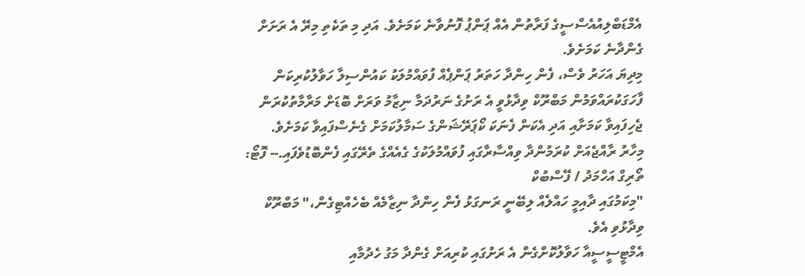އެމްޑަބްލިއުއެސްސީގެ ފަރާތުން އެއް ޕަންޕު ފޮނުވާނެ ކަމަށެވެ. އަދި މި ތަކެތި މިރޭ އެ ރަށަށް ގެންދާނެ ކަމަށެވެ.
މިދިޔަ އަހަރު ވެސް، ފެން ހިންދާ ހަތަރު ޕަންޕެއް ފުވައްމުލަކު ކައުންސިލާ ހަވާލުކުރިކަން ފާހަގަކުރައްވަމުން މަބްރޫކް ވިދާޅުވީ އެ ރަށުގެ ނަރުދަމާ ނިޒާމު ވަރަށް ބޮޑަށް މަރާމާތުކުރަން ޖެހިފައިވާ ކަމަށާއި އަދި އެކަން ފެނަކަ ކޯޕަރޭޝަންގެ ސަމާލުކަމަށް ގެނެސްފައިވާ ކަމަށެވެ.
މިހާރު ރާއްޖެއަށް ކުރަމުންދާ ވިއްސާރާގައި ފުވައްމުލަކުގެ ގެއެއްގެ ތެރޭގައި ފެންބޮޑުވެފައި.-- ފޮޓޯ: ތޯރިގް އަހްމަދު / ފޭސްބުކް
"މިކަމުގައި ދާއިމީ ހައްލެއް ލިބޭނީ ރަނގަޅު ފެން ހިންދާ ނިޒާމެއް ބެހެއްޓިގެން،" މަބްރޫކް ވިދާޅުވި އެވެ.
އެމްޓީސީސީއާ ހަވާލުކޮށްގެން އެ ރަށުގައި ކުރިއަށް ގެންދާ މަގު ހެދުމާއި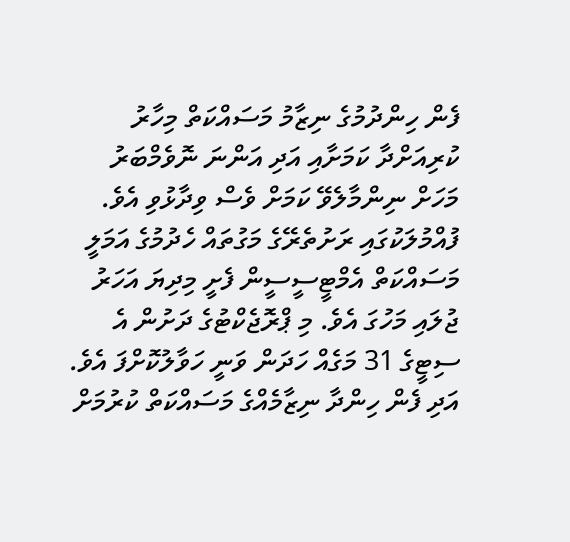ފެން ހިންދުމުގެ ނިޒާމު މަސައްކަތް މިހާރު ކުރިއަށްދާ ކަމަށާއި އަދި އަންނަ ނޮވެމްބަރު މަހަށް ނިންމާލެވޭ ކަމަށް ވެސް ވިދާޅުވި އެވެ.
ފުއްމުލަކުގައި ރަށުތެރޭގެ މަގުތައް ހެދުމުގެ އަމަލީ މަސައްކަތް އެމްޓީސީސީން ފެށީ މިދިޔަ އަހަރު ޖުލައި މަހުގަ އެވެ. މި ޕްރޮޖެކްޓުގެ ދަށުން އެ ސިޓީގެ 31 މަގެއް ހަދަން ވަނީ ހަވާލުކޮށްފަ އެވެ. އަދި ފެން ހިންދާ ނިޒާމެއްގެ މަސައްކަތް ކުރުމަށް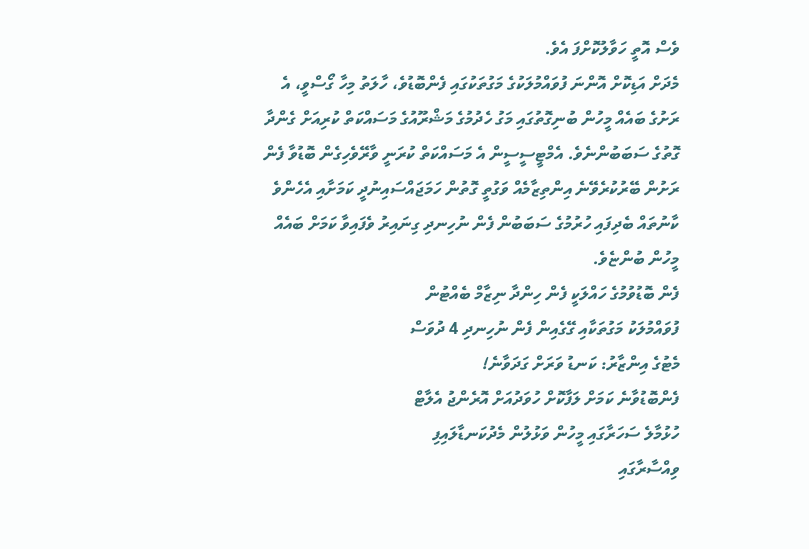ވެސް އޮތީ ހަވާލުކޮށްފަ އެވެ.
މެދަށް އަޑިކޮށް އޮންނަ ފުވައްމުލަކުގެ މަގުތަކުގައި ފެންބޮޑުވެ، ހާލަތު މިހާ ގޯސްވީ، އެ ރަށުގެ ބައެއް މީހުން ބުނިގޮތުގައި މަގު ހެދުމުގެ މަޝްރޫއުގެ މަސައްކަތް ކުރިއަށް ގެންދާ ގޮތުގެ ސަބަބުންނެވެ. އެމްޓީސީސީން އެ މަސައްކަތް ކުރަނީ ވާރޭވެހިގެން ބޮޑުވާ ފެން ރަށުން ބޭރުކުރެވޭނެ އިންތިޒާމެއް ވަގުތީ ގޮތުން ހަމަޖައްސައިނުދީ ކަމަށާއި އެހެންވެ ކާނުތައް ބެދިފައި ހުރުމުގެ ސަބަބުން ފެން ނުހިނދި ގިނައިރު ވެފައިވާ ކަމަށް ބައެއް މީހުން ބުންޏެވެ.
ފެން ބޮޑުވުމުގެ ހައްލަކީ ފެން ހިންދާ ނިޒާމް ބެއްޓުން
ފުވައްމުލަކު މަގުތަކާއި ގޭގެއިން ފެން ނުހިނދި 4 ދުވަސް
މެޓުގެ އިންޒާރު: ކަނޑު ވަރަށް ގަދަވާނެ!
ފެންބޮޑުވާނެ ކަމަށް ލަފާކޮށް ހުވަދުއަށް އޮރެންޖު އެލާޓް
ހުޅުމާލެ ސަހަރާގައި މީހުން ވަޅުލުން މެދުކަނޑާލައިފި
ވިއްސާރާގައި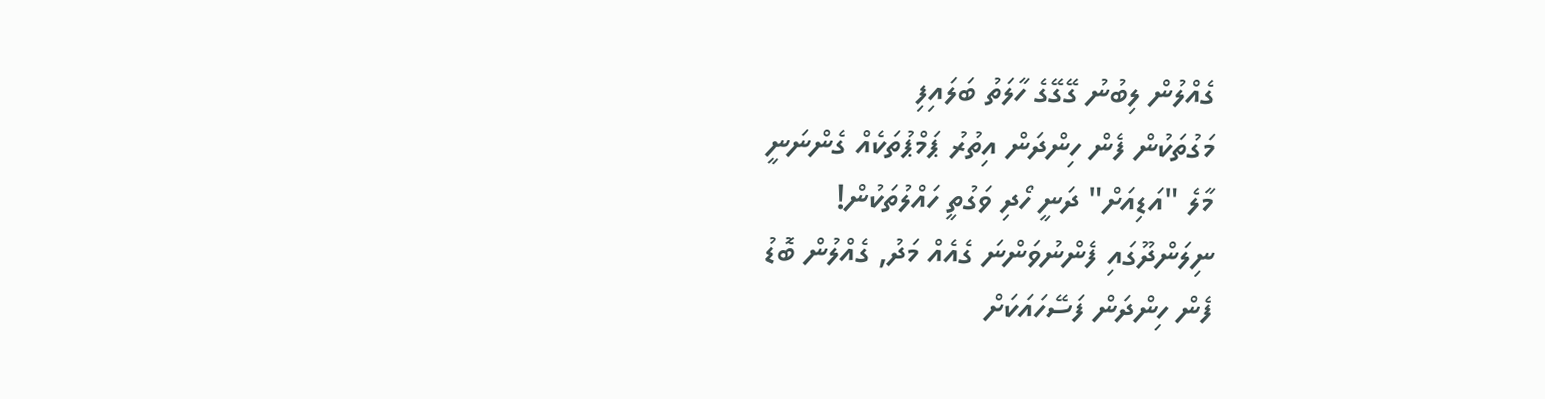ގެއްލުން ލިބުނު ގޭގޭގެ ހާލަތު ބަލައިފި
މަގުތަކުން ފެން ހިންދަން އިތުރު ޕަމްޕުތަކެއް ގެންނަނީ
މާލެ "އަޑިއަށް" ދަނީ ހޯދި ވަގުތީ ހައްލުތަކުން!
ނިލަންދޫގައި ފެންނުވަންނަ ގެއެއް މަދު, ގެއްލުން ބޮޑު
ފެން ހިންދަން ފަސޭހައަކަށް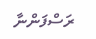ރަސްފަންނާ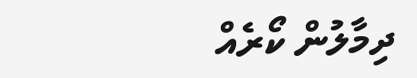ދިމާލުން ކޯރެއް